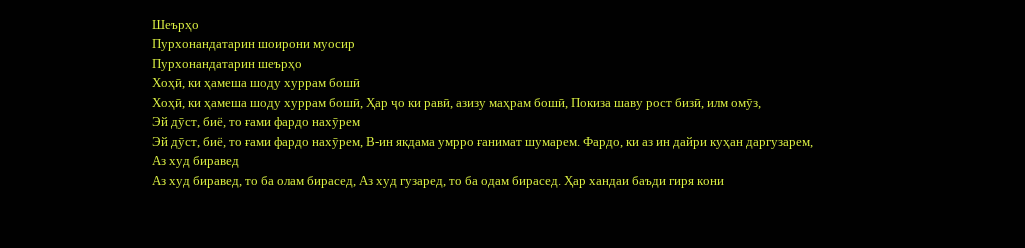Шеърҳо
Пурхонандатарин шоирони муосир
Пурхонандатарин шеърҳо
Хоҳӣ, ки ҳамеша шоду хуррам бошӣ
Хоҳӣ, ки ҳамеша шоду хуррам бошӣ, Ҳар ҷо ки равӣ, азизу маҳрам бошӣ, Покиза шаву рост бизӣ, илм омӯз,
Эй дӯст, биё, то ғами фардо нахӯрем
Эй дӯст, биё, то ғами фардо нахӯрем, В-ин якдама умрро ғанимат шумарем. Фардо, ки аз ин дайри куҳан даргузарем,
Аз худ биравед
Аз худ биравед, то ба олам бирасед, Аз худ гузаред, то ба одам бирасед. Ҳар хандаи баъди гиря кони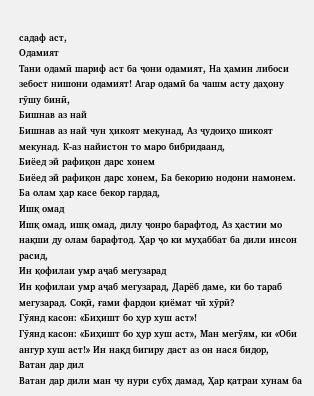садаф аст,
Одамият
Тани одамӣ шариф аст ба ҷони одамият, На ҳамин либоси зебост нишони одамият! Агар одамӣ ба чашм асту даҳону гӯшу бинӣ,
Бишнав аз най
Бишнав аз най чун ҳикоят мекунад, Аз ҷудоиҳо шикоят мекунад. К-аз найистон то маро бибридаанд,
Биёед эй рафиқон дарс хонем
Биёед эй рафиқон дарс хонем, Ба бекорию нодони намонем. Ба олам ҳар касе бекор гардад,
Ишқ омад
Ишқ омад, ишқ омад, дилу ҷонро барафтод, Аз ҳастии мо нақши ду олам барафтод. Ҳар ҷо ки муҳаббат ба дили инсон расид,
Ин қофилаи умр аҷаб мегузарад
Ин қофилаи умр аҷаб мегузарад, Дарёб даме, ки бо тараб мегузарад. Соқӣ, ғами фардои қиёмат чӣ хӯрӣ?
Гӯянд касон: «Биҳишт бо ҳур хуш аст»!
Гӯянд касон: «Биҳишт бо ҳур хуш аст», Ман мегӯям, ки «Оби ангур хуш аст!» Ин нақд бигиру даст аз он нася бидор,
Ватан дар дил
Ватан дар дили ман чу нури субҳ дамад, Ҳар қатраи хунам ба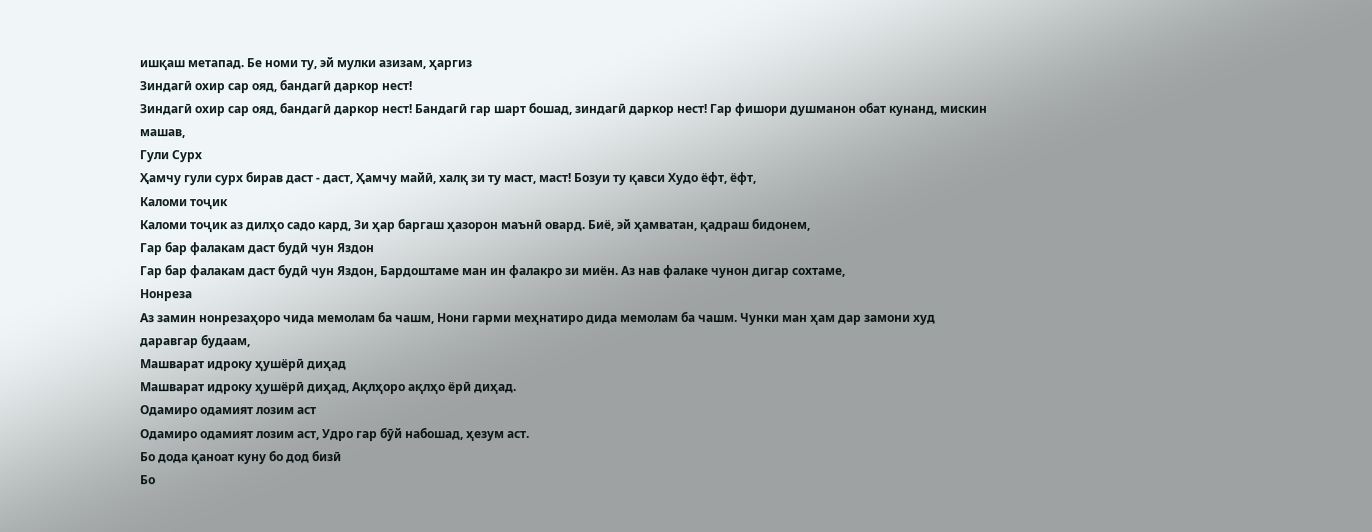ишқаш метапад. Бе номи ту, эй мулки азизам, ҳаргиз
Зиндагӣ охир сар ояд, бандагӣ даркор нест!
Зиндагӣ охир сар ояд, бандагӣ даркор нест! Бандагӣ гар шарт бошад, зиндагӣ даркор нест! Гар фишори душманон обат кунанд, мискин машав,
Гули Сурх
Ҳамчу гули сурх бирав даст - даст, Ҳамчу майӣ, халқ зи ту маст, маст! Бозуи ту қавси Худо ёфт, ёфт,
Каломи тоҷик
Каломи тоҷик аз дилҳо садо кард, Зи ҳар баргаш ҳазорон маънӣ овард. Биё, эй ҳамватан, қадраш бидонем,
Гар бар фалакам даст будӣ чун Яздон
Гар бар фалакам даст будӣ чун Яздон, Бардоштаме ман ин фалакро зи миён. Аз нав фалаке чунон дигар сохтаме,
Нонреза
Аз замин нонрезаҳоро чида мемолам ба чашм, Нони гарми меҳнатиро дида мемолам ба чашм. Чунки ман ҳам дар замони худ даравгар будаам,
Машварат идроку ҳушёрӣ диҳад
Машварат идроку ҳушёрӣ диҳад, Ақлҳоро ақлҳо ёрӣ диҳад.
Одамиро одамият лозим аст
Одамиро одамият лозим аст, Удро гар бӯй набошад, ҳезум аст.
Бо дода қаноат куну бо дод бизӣ
Бо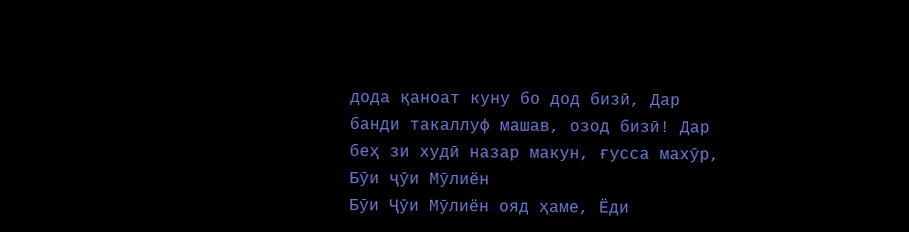дода қаноат куну бо дод бизӣ, Дар банди такаллуф машав, озод бизӣ! Дар беҳ зи худӣ назар макун, ғусса махӯр,
Бӯи ҷӯи Мӯлиён
Бӯи Ҷӯи Мӯлиён ояд ҳаме, Ёди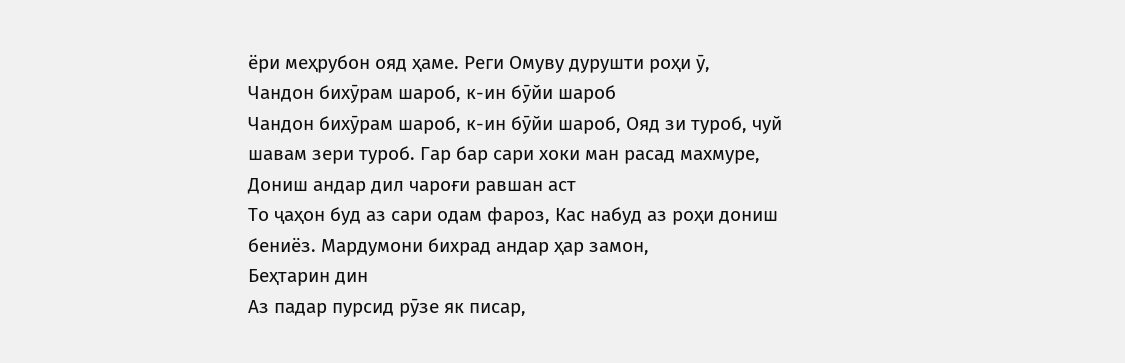ёри меҳрубон ояд ҳаме. Реги Омуву дурушти роҳи ӯ,
Чандон бихӯрам шароб, к-ин бӯйи шароб
Чандон бихӯрам шароб, к-ин бӯйи шароб, Ояд зи туроб, чуй шавам зери туроб. Гар бар сари хоки ман расад махмуре,
Дониш андар дил чароғи равшан аст
То ҷаҳон буд аз сари одам фароз, Кас набуд аз роҳи дониш бениёз. Мардумони бихрад андар ҳар замон,
Беҳтарин дин
Аз падар пурсид рӯзе як писар,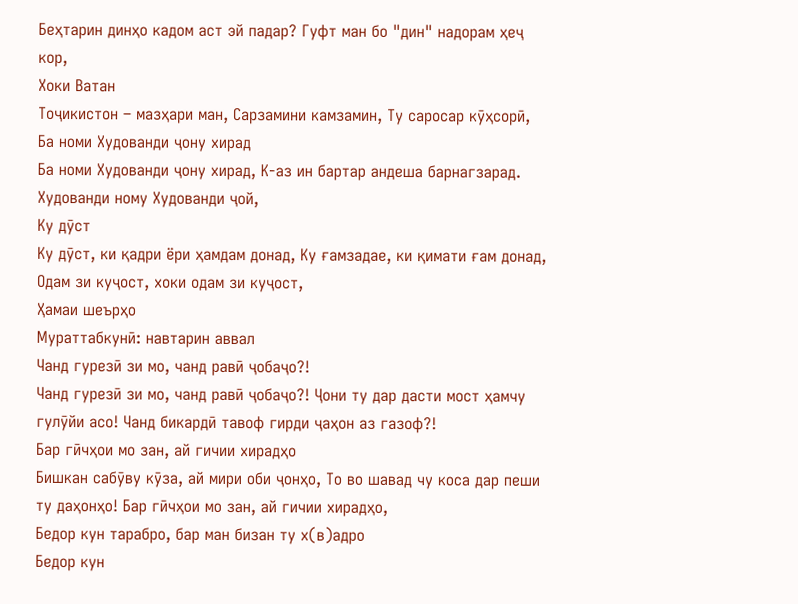Беҳтарин динҳо кадом аст эй падар? Гуфт ман бо "дин" надорам ҳеҷ кор,
Хоки Ватан
Тоҷикистон – мазҳари ман, Сарзамини камзамин, Ту саросар кӯҳсорӣ,
Ба номи Худованди ҷону хирад
Ба номи Худованди ҷону хирад, К-аз ин бартар андеша барнагзарад. Худованди ному Худованди ҷой,
Ку дӯст
Ку дӯст, ки қадри ёри ҳамдам донад, Ку ғамзадае, ки қимати ғам донад, Одам зи куҷост, хоки одам зи куҷост,
Ҳамаи шеърҳо
Мураттабкунӣ: навтарин аввал
Чанд гурезӣ зи мо, чанд равӣ ҷобаҷо?!
Чанд гурезӣ зи мо, чанд равӣ ҷобаҷо?! Ҷони ту дар дасти мост ҳамчу гулӯйи асо! Чанд бикардӣ тавоф гирди ҷаҳон аз газоф?!
Бар гӣчҳои мо зан, ай гичии хирадҳо
Бишкан сабӯву кӯза, ай мири оби ҷонҳо, То во шавад чу коса дар пеши ту даҳонҳо! Бар гӣчҳои мо зан, ай гичии хирадҳо,
Бедор кун тарабро, бар ман бизан ту х(в)адро
Бедор кун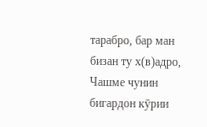тарабро, бар ман бизан ту х(в)адро, Чашме чунин бигардон кӯрии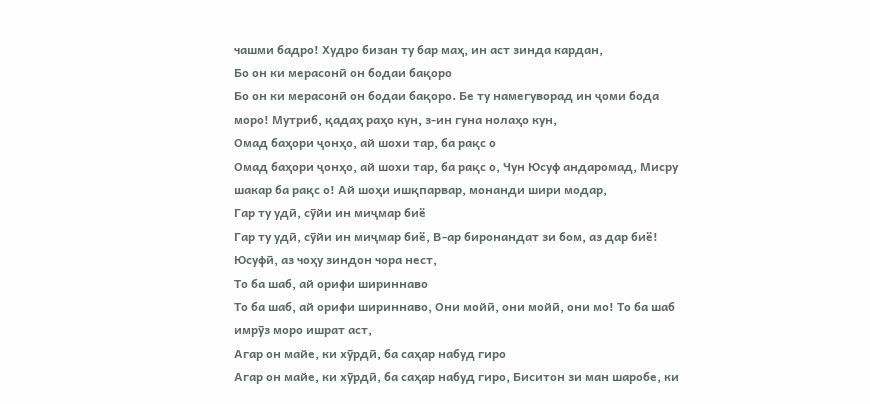чашми бадро! Худро бизан ту бар маҳ, ин аст зинда кардан,
Бо он ки мерасонӣ он бодаи бақоро
Бо он ки мерасонӣ он бодаи бақоро. Бе ту намегуворад ин ҷоми бода моро! Мутриб, қадаҳ раҳо кун, з-ин гуна нолаҳо кун,
Омад баҳори ҷонҳо, ай шохи тар, ба рақс о
Омад баҳори ҷонҳо, ай шохи тар, ба рақс о, Чун Юсуф андаромад, Мисру шакар ба рақс о! Ай шоҳи ишқпарвар, монанди шири модар,
Гар ту удӣ, сӯйи ин миҷмар биё
Гар ту удӣ, сӯйи ин миҷмар биё, В-ар биронандат зи бом, аз дар биё! Юсуфӣ, аз чоҳу зиндон чора нест,
То ба шаб, ай орифи шириннаво
То ба шаб, ай орифи шириннаво, Они мойӣ, они мойӣ, они мо! То ба шаб имрӯз моро ишрат аст,
Агар он майе, ки хӯрдӣ, ба саҳар набуд гиро
Агар он майе, ки хӯрдӣ, ба саҳар набуд гиро, Биситон зи ман шаробе, ки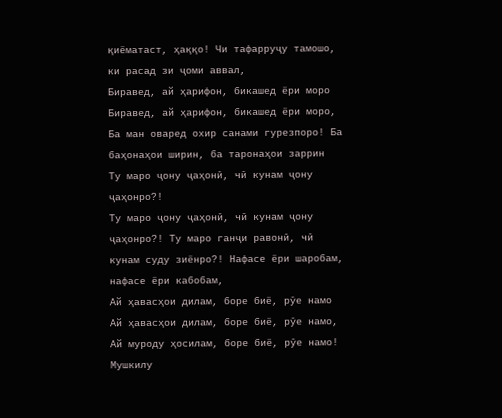қиёматаст, ҳаққо! Чи тафарруҷу тамошо, ки расад зи ҷоми аввал,
Биравед, ай ҳарифон, бикашед ёри моро
Биравед, ай ҳарифон, бикашед ёри моро, Ба ман оваред охир санами гурезпоро! Ба баҳонаҳои ширин, ба таронаҳои заррин
Ту маро ҷону ҷаҳонӣ, чӣ кунам ҷону ҷаҳонро?!
Ту маро ҷону ҷаҳонӣ, чӣ кунам ҷону ҷаҳонро?! Ту маро ганҷи равонӣ, чӣ кунам суду зиёнро?! Нафасе ёри шаробам, нафасе ёри кабобам,
Ай ҳавасҳои дилам, боре биё, рӯе намо
Ай ҳавасҳои дилам, боре биё, рӯе намо, Ай муроду ҳосилам, боре биё, рӯе намо! Мушкилу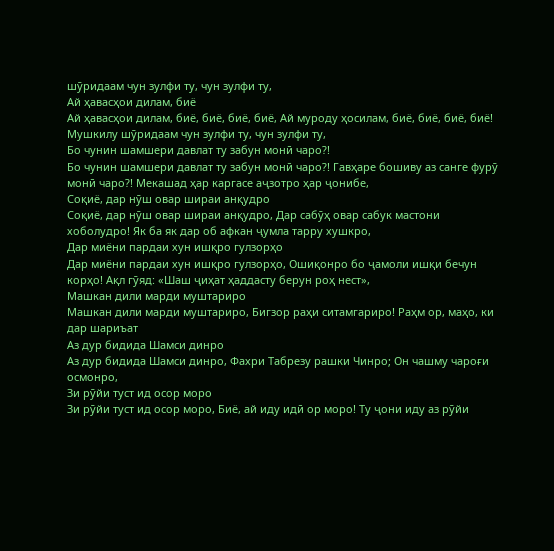шӯридаам чун зулфи ту, чун зулфи ту,
Ай ҳавасҳои дилам, биё
Ай ҳавасҳои дилам, биё, биё, биё, биё, Ай муроду ҳосилам, биё, биё, биё, биё! Мушкилу шӯридаам чун зулфи ту, чун зулфи ту,
Бо чунин шамшери давлат ту забун монӣ чаро?!
Бо чунин шамшери давлат ту забун монӣ чаро?! Гавҳаре бошиву аз санге фурӯ монӣ чаро?! Мекашад ҳар каргасе аҷзотро ҳар ҷонибе,
Соқиё, дар нӯш овар шираи анқудро
Соқиё, дар нӯш овар шираи анқудро, Дар сабӯҳ овар сабук мастони хоболудро! Як ба як дар об афкан ҷумла тарру хушкро,
Дар миёни пардаи хун ишқро гулзорҳо
Дар миёни пардаи хун ишқро гулзорҳо, Ошиқонро бо ҷамоли ишқи бечун корҳо! Ақл гӯяд: «Шаш ҷиҳат ҳаддасту берун роҳ нест»,
Машкан дили марди муштариро
Машкан дили марди муштариро, Бигзор раҳи ситамгариро! Раҳм ор, маҳо, ки дар шариъат
Аз дур бидида Шамси динро
Аз дур бидида Шамси динро, Фахри Табрезу рашки Чинро; Он чашму чароғи осмонро,
Зи рӯйи туст ид осор моро
Зи рӯйи туст ид осор моро, Биё, ай иду идӣ ор моро! Ту ҷони иду аз рӯйи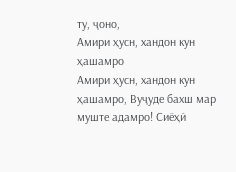ту, ҷоно,
Амири ҳусн, хандон кун ҳашамро
Амири ҳусн, хандон кун ҳашамро, Вуҷуде бахш мар муште адамро! Сиёҳӣ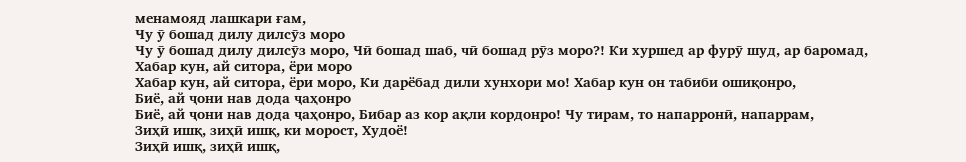менамояд лашкари ғам,
Чу ӯ бошад дилу дилсӯз моро
Чу ӯ бошад дилу дилсӯз моро, Чӣ бошад шаб, чӣ бошад рӯз моро?! Ки хуршед ар фурӯ шуд, ар баромад,
Хабар кун, ай ситора, ёри моро
Хабар кун, ай ситора, ёри моро, Ки дарёбад дили хунхори мо! Хабар кун он табиби ошиқонро,
Биё, ай ҷони нав дода ҷаҳонро
Биё, ай ҷони нав дода ҷаҳонро, Бибар аз кор ақли кордонро! Чу тирам, то напарронӣ, напаррам,
Зиҳӣ ишқ, зиҳӣ ишқ, ки морост, Худоё!
Зиҳӣ ишқ, зиҳӣ ишқ,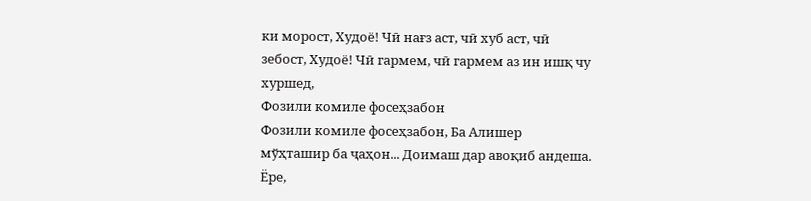ки морост, Худоё! Чӣ нағз аст, чӣ хуб аст, чӣ зебост, Худоё! Чӣ гармем, чӣ гармем аз ин ишқ чу хуршед,
Фозили комиле фосеҳзабон
Фозили комиле фосеҳзабон, Ба Алишер мўҳташир ба ҷаҳон... Доимаш дар авоқиб андеша.
Ёре,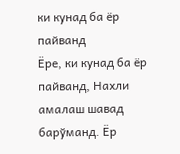ки кунад ба ёр пайванд
Ёре, ки кунад ба ёр пайванд, Нахли амалаш шавад барўманд. Ёр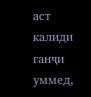аст калиди ганҷи уммед,